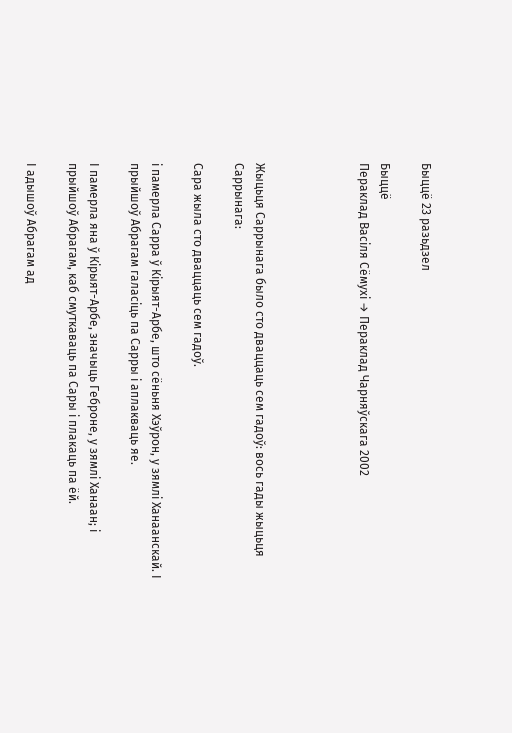Быццё 23 разьдзел

Быццё
Пераклад Васіля Сёмухі → Пераклад Чарняўскага 2002




Жыцьця Саррынага было сто дваццаць сем гадоў: вось гады жыцьця Саррынага:

Сара жыла сто дваццаць сем гадоў.

і памерла Сарра ў Кірыят-Арбе, што сёньня Хэўрон, у зямлі Ханаанскай. І прыйшоў Абрагам галасіць па Сарры і аплакваць яе.

І памерла яна ў Кірыят-Арбе, значыць Геброне, у зямлі Ханаан; і прыйшоў Абрагам, каб смуткаваць па Сары і плакаць па ёй.

І адышоў Абрагам ад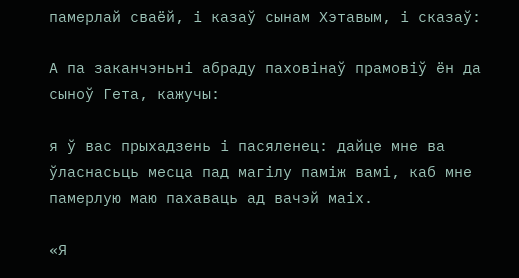памерлай сваёй, і казаў сынам Хэтавым, і сказаў:

А па заканчэньні абраду паховінаў прамовіў ён да сыноў Гета, кажучы:

я ў вас прыхадзень і пасяленец: дайце мне ва ўласнасьць месца пад магілу паміж вамі, каб мне памерлую маю пахаваць ад вачэй маіх.

«Я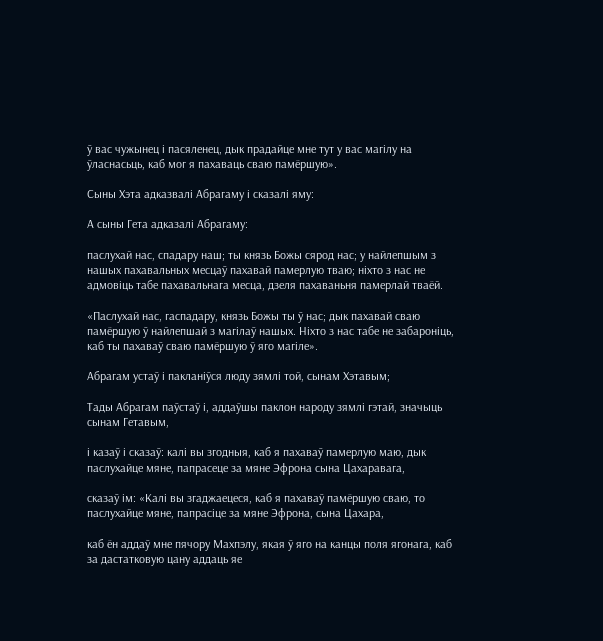ў вас чужынец і пасяленец, дык прадайце мне тут у вас магілу на ўласнасьць, каб мог я пахаваць сваю памёршую».

Сыны Хэта адказвалі Абрагаму і сказалі яму:

А сыны Гета адказалі Абрагаму:

паслухай нас, спадару наш; ты князь Божы сярод нас; у найлепшым з нашых пахавальных месцаў пахавай памерлую тваю; ніхто з нас не адмовіць табе пахавальнага месца, дзеля пахаваньня памерлай тваёй.

«Паслухай нас, гаспадару, князь Божы ты ў нас; дык пахавай сваю памёршую ў найлепшай з магілаў нашых. Ніхто з нас табе не забароніць, каб ты пахаваў сваю памёршую ў яго магіле».

Абрагам устаў і пакланіўся люду зямлі той, сынам Хэтавым;

Тады Абрагам паўстаў і, аддаўшы паклон народу зямлі гэтай, значыць сынам Гетавым,

і казаў і сказаў: калі вы згодныя, каб я пахаваў памерлую маю, дык паслухайце мяне, папрасеце за мяне Эфрона сына Цахаравага,

сказаў ім: «Калі вы згаджаецеся, каб я пахаваў памёршую сваю, то паслухайце мяне, папрасіце за мяне Эфрона, сына Цахара,

каб ён аддаў мне пячору Махпэлу, якая ў яго на канцы поля ягонага, каб за дастатковую цану аддаць яе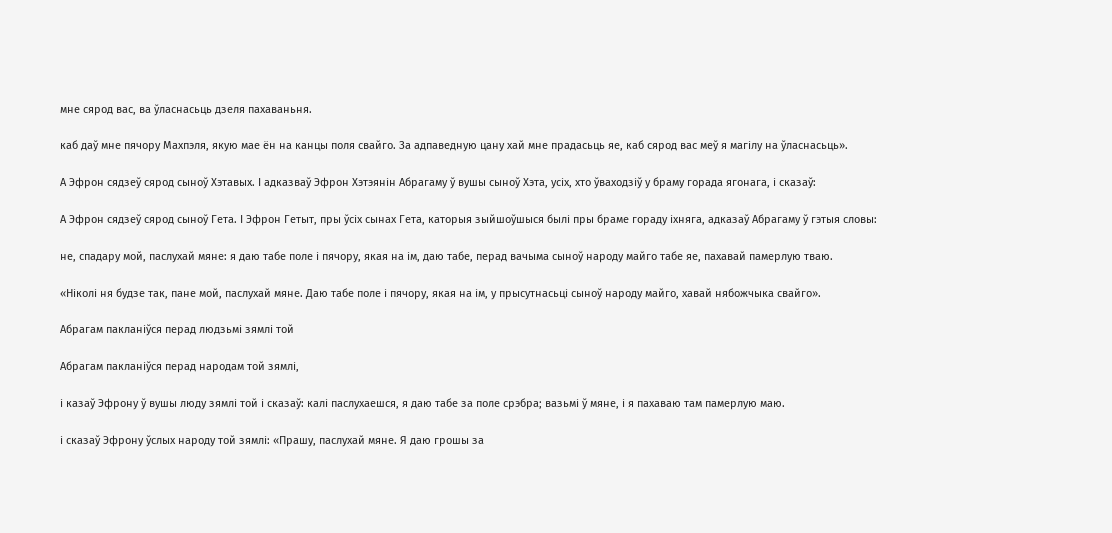мне сярод вас, ва ўласнасьць дзеля пахаваньня.

каб даў мне пячору Махпэля, якую мае ён на канцы поля свайго. За адпаведную цану хай мне прадасьць яе, каб сярод вас меў я магілу на ўласнасьць».

А Эфрон сядзеў сярод сыноў Хэтавых. І адказваў Эфрон Хэтэянін Абрагаму ў вушы сыноў Хэта, усіх, хто ўваходзіў у браму горада ягонага, і сказаў:

А Эфрон сядзеў сярод сыноў Гета. І Эфрон Гетыт, пры ўсіх сынах Гета, каторыя зыйшоўшыся былі пры браме гораду іхняга, адказаў Абрагаму ў гэтыя словы:

не, спадару мой, паслухай мяне: я даю табе поле і пячору, якая на ім, даю табе, перад вачыма сыноў народу майго табе яе, пахавай памерлую тваю.

«Ніколі ня будзе так, пане мой, паслухай мяне. Даю табе поле і пячору, якая на ім, у прысутнасьці сыноў народу майго, хавай нябожчыка свайго».

Абрагам пакланіўся перад людзьмі зямлі той

Абрагам пакланіўся перад народам той зямлі,

і казаў Эфрону ў вушы люду зямлі той і сказаў: калі паслухаешся, я даю табе за поле срэбра; вазьмі ў мяне, і я пахаваю там памерлую маю.

і сказаў Эфрону ўслых народу той зямлі: «Прашу, паслухай мяне. Я даю грошы за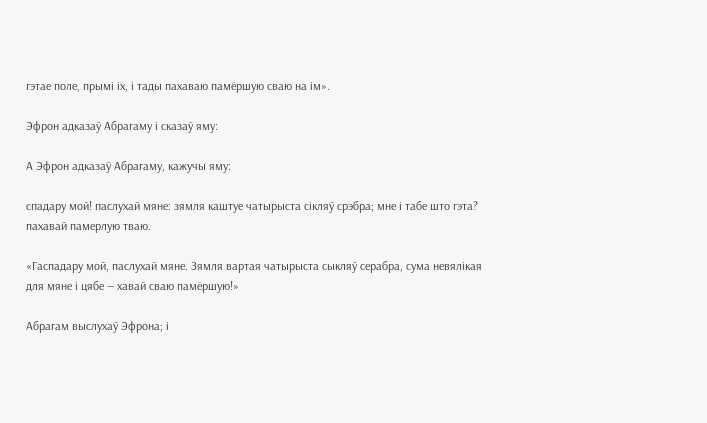гэтае поле, прымі іх, і тады пахаваю памёршую сваю на ім».

Эфрон адказаў Абрагаму і сказаў яму:

А Эфрон адказаў Абрагаму, кажучы яму:

спадару мой! паслухай мяне: зямля каштуе чатырыста сікляў срэбра; мне і табе што гэта? пахавай памерлую тваю.

«Гаспадару мой, паслухай мяне. Зямля вартая чатырыста сыкляў серабра, сума невялікая для мяне і цябе — хавай сваю памёршую!»

Абрагам выслухаў Эфрона; і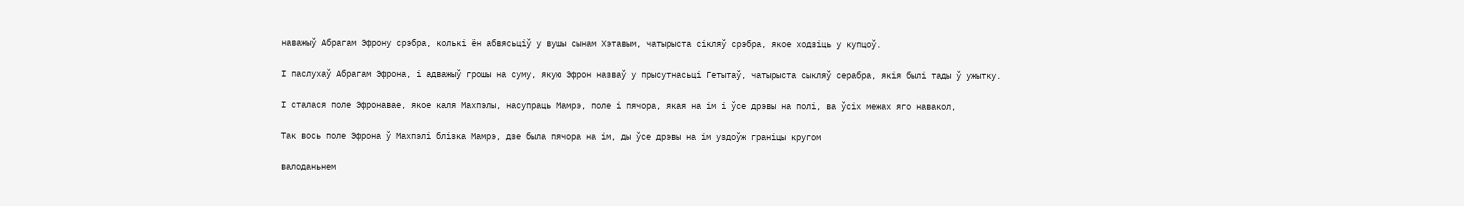наважыў Абрагам Эфрону срэбра, колькі ён абвясьціў у вушы сынам Хэтавым, чатырыста сікляў срэбра, якое ходзіць у купцоў.

І паслухаў Абрагам Эфрона, і адважыў грошы на суму, якую Эфрон назваў у прысутнасьці Гетытаў, чатырыста сыкляў серабра, якія былі тады ў ужытку.

І сталася поле Эфронавае, якое каля Махпэлы, насупраць Мамрэ, поле і пячора, якая на ім і ўсе дрэвы на полі, ва ўсіх межах яго навакол,

Так вось поле Эфрона ў Махпэлі блізка Мамрэ, дзе была пячора на ім, ды ўсе дрэвы на ім уздоўж граніцы кругом

валоданьнем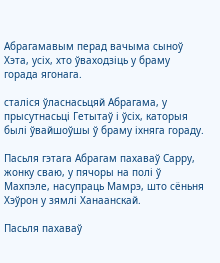Абрагамавым перад вачыма сыноў Хэта, усіх, хто ўваходзіць у браму горада ягонага.

сталіся ўласнасьцяй Абрагама, у прысутнасьці Гетытаў і ўсіх, каторыя былі ўвайшоўшы ў браму іхняга гораду.

Пасьля гэтага Абрагам пахаваў Сарру, жонку сваю, у пячоры на полі ў Махпэле, насупраць Мамрэ, што сёньня Хэўрон у зямлі Ханаанскай.

Пасьля пахаваў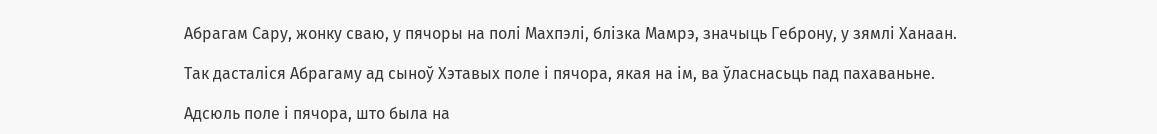Абрагам Сару, жонку сваю, у пячоры на полі Махпэлі, блізка Мамрэ, значыць Геброну, у зямлі Ханаан.

Так дасталіся Абрагаму ад сыноў Хэтавых поле і пячора, якая на ім, ва ўласнасьць пад пахаваньне.

Адсюль поле і пячора, што была на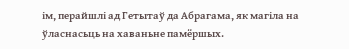ім, перайшлі ад Гетытаў да Абрагама, як магіла на ўласнасьць на хаваньне памёршых.